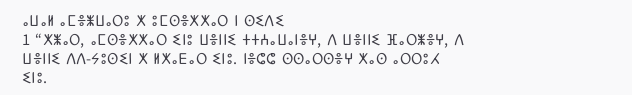ⴰⵡⴰⵍ ⴰⵎⴻⵥⵡⴰⵔⵓ ⵅ ⵓⵎⵙⴻⵅⵅⴰⵔ ⵏ ⵙⵉⴷⵉ
1 “ⵅⵥⴰⵔ, ⴰⵎⵙⴻⵅⵅⴰⵔ ⵉⵏⵓ ⵡⴻⵏⵏⵉ ⵜⵜⵄⴰⵡⴰⵏⴻⵖ, ⴷ ⵡⴻⵏⵏⵉ ⴼⴰⵔⵥⴻⵖ, ⴷ ⵡⴻⵏⵏⵉ ⴷⴷ-ⵢⵓⵙⵉⵏ ⵅ ⵍⵅⴰⴹⴰⵔ ⵉⵏⵓ. ⵏⴻⵛⵛ ⵙⵙⴰⵔⵙⴻⵖ ⵅⴰⵙ ⴰⵔⵔⵓⵃ ⵉⵏⵓ.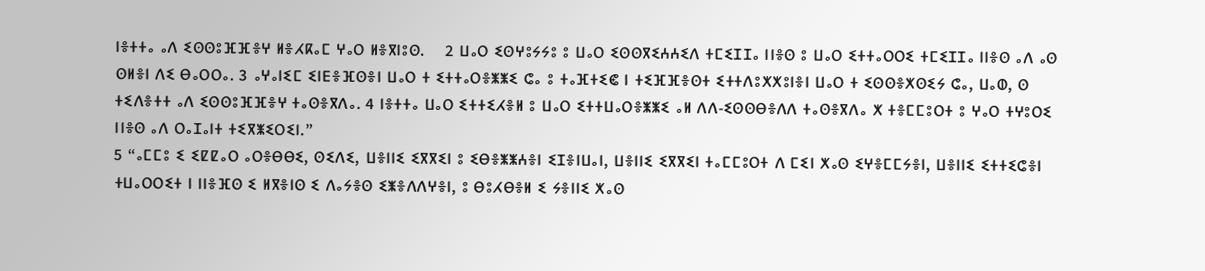ⵏⴻⵜⵜⴰ ⴰⴷ ⵉⵙⵙⵓⴼⴼⴻⵖ ⵍⴻⵃⴽⴰⵎ ⵖⴰⵔ ⵍⴻⴳⵏⵓⵙ.    2 ⵡⴰⵔ ⵉⵙⵖⵓⵢⵢⵓ ⵓ ⵡⴰⵔ ⵉⵙⵙⴳⵉⵄⵄⵉⴷ ⵜⵎⵉⵊⵊⴰ ⵏⵏⴻⵙ ⵓ ⵡⴰⵔ ⵉⵜⵜⴰⵔⵔⵉ ⵜⵎⵉⵊⵊⴰ ⵏⵏⴻⵙ ⴰⴷ ⴰⵙ ⵙⵍⴻⵏ ⴷⵉ ⴱⴰⵔⵔⴰ. 3 ⴰⵖⴰⵏⵉⵎ ⵉⵏⴹⴻⴼⵙⴻⵏ ⵡⴰⵔ ⵜ ⵉⵜⵜⴰⵔⴻⵥⵥⵉ ⵛⴰ ⵓ ⵜⴰⴼⵜⵉⵞ ⵏ ⵜⵉⴼⴼⴻⵙⵜ ⵉⵜⵜⴷⵓⵅⵅⵓⵏⴻⵏ ⵡⴰⵔ ⵜ ⵉⵙⵙⴻⵅⵙⵉⵢ ⵛⴰ, ⵡⴰⵀ, ⵙ ⵜⵉⴷⴻⵜⵜ ⴰⴷ ⵉⵙⵙⵓⴼⴼⴻⵖ ⵜⴰⵙⴻⴳⴷⴰ. 4 ⵏⴻⵜⵜⴰ ⵡⴰⵔ ⵉⵜⵜⵉⵃⴻⵍ ⵓ ⵡⴰⵔ ⵉⵜⵜⵡⴰⵔⴻⵥⵥⵉ ⴰⵍ ⴷⴷ-ⵉⵙⵙⴱⴻⴷⴷ ⵜⴰⵙⴻⴳⴷⴰ ⵅ ⵜⴻⵎⵎⵓⵔⵜ ⵓ ⵖⴰⵔ ⵜⵖⵓⵔⵉ ⵏⵏⴻⵙ ⴰⴷ ⵔⴰⵊⴰⵏⵜ ⵜⵉⴳⵥⵉⵔⵉⵏ.”
5 “ⴰⵎⵎⵓ ⵉ ⵉⵇⵇⴰⵔ ⴰⵔⴻⴱⴱⵉ, ⵙⵉⴷⵉ, ⵡⴻⵏⵏⵉ ⵉⴳⴳⵉⵏ ⵓ ⵉⴱⴻⵥⵥⵄⴻⵏ ⵉⵊⴻⵏⵡⴰⵏ, ⵡⴻⵏⵏⵉ ⵉⴳⴳⵉⵏ ⵜⴰⵎⵎⵓⵔⵜ ⴷ ⵎⵉⵏ ⵅⴰⵙ ⵉⵖⴻⵎⵎⵢⴻⵏ, ⵡⴻⵏⵏⵉ ⵉⵜⵜⵉⵛⴻⵏ ⵜⵡⴰⵔⵔⵉⵜ ⵏ ⵏⵏⴻⴼⵙ ⵉ ⵍⴳⴻⵏⵙ ⵉ ⴷⴰⵢⴻⵙ ⵉⵥⴻⴷⴷⵖⴻⵏ, ⵓ ⴱⵓⵃⴱⴻⵍ ⵉ ⵢⴻⵏⵏⵉ ⵅⴰⵙ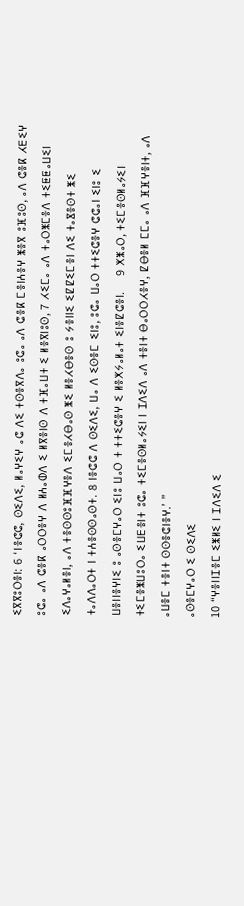ⵉⴳⴳⵓⵔⴻⵏ: 6 ‘ⵏⴻⵛⵛ, ⵙⵉⴷⵉ, ⵍⴰⵖⵉⵖ ⴰⵛ ⴷⵉ ⵜⵙⴻⴳⴷⴰ ⵓⵛⴰ ⴰⴷ ⵛⴻⴽ ⵎⴻⵏⵄⴻⵖ ⵥⴻⴳ ⵓⴼⵓⵙ, ⴰⴷ ⵛⴻⴽ ⵃⴹⵉⵖ ⵓⵛⴰ ⴰⴷ ⵛⴻⴽ ⴰⵔⵔⴻⵖ ⴷ ⵍⵄⴰⵀⴷ ⵉ ⵍⴳⴻⵏⵙ ⴷ ⵜⴼⴰⵡⵜ ⵉ ⵍⴻⴳⵏⵓⵙ, 7 ⵃⵉⵎⴰ ⴰⴷ ⵜⴰⵔⵥⵎⴻⴷ ⵜⵉⵟⵟⴰⵡⵉⵏ ⵉⴷⴰⵖⴰⵍⴻⵏ, ⴰⴷ ⵜⴻⵙⵙⵓⴼⴼⵖⴻⴷ ⵉⵎⴻⵃⴱⴰⵙ ⵥⵉ ⵍⴻⵃⴱⴻⵙ ⵓ ⵢⴻⵏⵏⵉ ⵉⵇⵇⵉⵎⴻⵏ ⴷⵉ ⵜⴰⴵⴻⵙⵜ ⵥⵉ ⵜⴰⴷⴷⴰⵔⵜ ⵏ ⵜⵄⴻⵙⵙⴰⵙⵜ. 8 ⵏⴻⵛⵛ ⴷ ⵙⵉⴷⵉ, ⵡⴰ ⴷ ⵉⵙⴻⵎ ⵉⵏⵓ, ⵓⵛⴰ ⵡⴰⵔ ⵜⵜⵉⵛⴻⵖ ⵛⵛⴰⵏ ⵉⵏⵓ ⵉ ⵡⴻⵏⵏⴻⵖⵏⵉ ⵓ ⴰⵙⴻⵎⵖⴰⵔ ⵉⵏⵓ ⵡⴰⵔ ⵜ ⵜⵜⵉⵛⴻⵖ ⵉ ⵍⴻⵅⵢⴰⵍⴰⵜ ⵉⵏⴻⵇⵛⴻⵏ.    9 ⵅⵥⴰⵔ, ⵜⵉⵎⴻⵙⵍⴰⵢⵉⵏ ⵜⵉⵎⴻⵥⵡⵓⵔⴰ ⵉⵡⴹⴻⵏⵜ ⵓⵛⴰ ⵜⵉⵎⴻⵙⵍⴰⵢⵉⵏ ⵏ ⵊⴷⵉⴷ ⴰⴷ ⵜⴻⵏⵜ ⴱⴰⵔⵔⵃⴻⵖ, ⵇⴱⴻⵍ ⵎⵎⴰ ⴰⴷ ⴼⴼⵖⴻⵏⵜ, ⴰⴷ ⴰⵡⴻⵎ ⵜⴻⵏⵜ ⵙⵙⴻⵛⵏⴻⵖ.’ ”
ⴰⵙⴻⵎⵖⴰⵔ ⵉ ⵙⵉⴷⵉ
10 “ⵖⴻⵏⵏⵊⴻⵎ ⵉⵥⵍⵉ ⵏ ⵊⴷⵉⴷ ⵉ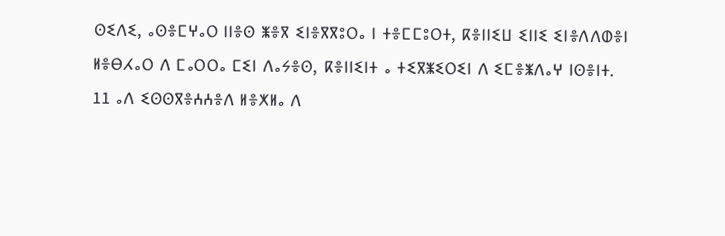ⵙⵉⴷⵉ, ⴰⵙⴻⵎⵖⴰⵔ ⵏⵏⴻⵙ ⵥⴻⴳ ⵉⵏⴻⴳⴳⵓⵔⴰ ⵏ ⵜⴻⵎⵎⵓⵔⵜ, ⴽⴻⵏⵏⵉⵡ ⵉⵏⵏⵉ ⵉⵏⴻⴷⴷⵀⴻⵏ ⵍⴻⴱⵃⴰⵔ ⴷ ⵎⴰⵔⵔⴰ ⵎⵉⵏ ⴷⴰⵢⴻⵙ, ⴽⴻⵏⵏⵉⵏⵜ ⴰ ⵜⵉⴳⵥⵉⵔⵉⵏ ⴷ ⵉⵎⴻⵥⴷⴰⵖ ⵏⵙⴻⵏⵜ.
11 ⴰⴷ ⵉⵙⵙⴳⴻⵄⵄⴻⴷ ⵍⴻⵅⵍⴰ ⴷ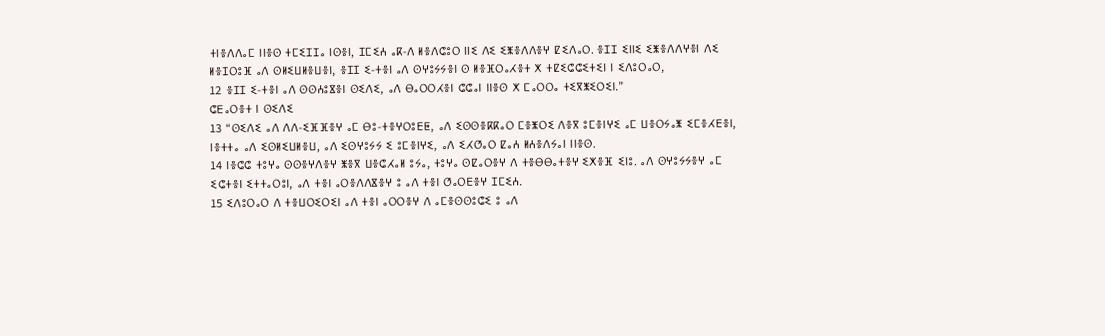ⵜⵏⴻⴷⴷⴰⵎ ⵏⵏⴻⵙ ⵜⵎⵉⵊⵊⴰ ⵏⵙⴻⵏ, ⵊⵎⵉⵄ ⴰⴽ-ⴷ ⵍⴻⴷⵛⵓⵔ ⵏⵏⵉ ⴷⵉ ⵉⵥⴻⴷⴷⴻⵖ ⵇⵉⴷⴰⵔ. ⴻⵊⵊ ⵉⵏⵏⵉ ⵉⵥⴻⴷⴷⵖⴻⵏ ⴷⵉ ⵍⴻⵊⵔⵓⴼ ⴰⴷ ⵙⵍⵉⵡⵍⴻⵡⴻⵏ, ⴻⵊⵊ ⵉ-ⵜⴻⵏ ⴰⴷ ⵙⵖⵓⵢⵢⴻⵏ ⵙ ⵍⴻⴼⵔⴰⵃⴻⵜ ⵅ ⵜⵇⵉⵛⵛⵉⵜⵉⵏ ⵏ ⵉⴷⵓⵔⴰⵔ,
12 ⴻⵊⵊ ⵉ-ⵜⴻⵏ ⴰⴷ ⵙⵙⵄⵓⴵⴻⵏ ⵙⵉⴷⵉ, ⴰⴷ ⴱⴰⵔⵔⵃⴻⵏ ⵛⵛⴰⵏ ⵏⵏⴻⵙ ⵅ ⵎⴰⵔⵔⴰ ⵜⵉⴳⵥⵉⵔⵉⵏ.”
ⵛⴹⴰⵔⴻⵜ ⵏ ⵙⵉⴷⵉ
13 “ⵙⵉⴷⵉ ⴰⴷ ⴷⴷ-ⵉⴼⴼⴻⵖ ⴰⵎ ⴱⵓ-ⵜⴻⵖⵔⵓⴹⵟ, ⴰⴷ ⵉⵙⵙⴻⴽⴽⴰⵔ ⵎⴻⵥⵔⵉ ⴷⴻⴳ ⵓⵎⴻⵏⵖⵉ ⴰⵎ ⵡⴻⵔⵢⴰⵥ ⵉⵎⴻⵃⴹⴻⵏ, ⵏⴻⵜⵜⴰ ⴰⴷ ⵉⵙⵍⵉⵡⵍⴻⵡ, ⴰⴷ ⵉⵙⵖⵓⵢⵢ ⵉ ⵓⵎⴻⵏⵖⵉ, ⴰⴷ ⵉⵃⵚⴰⵔ ⵇⴰⵄ ⵍⵄⴻⴷⵢⴰⵏ ⵏⵏⴻⵙ.
14 ⵏⴻⵛⵛ ⵜⵓⵖⴰ ⵙⵙⴻⵖⴷⴻⵖ ⵥⴻⴳ ⵡⴻⵛⵃⴰⵍ ⵓⵢⴰ, ⵜⵓⵖⴰ ⵙⵇⴰⵔⴻⵖ ⴷ ⵜⴻⴱⴱⴰⵜⴻⵖ ⵉⵅⴻⴼ ⵉⵏⵓ. ⴰⴷ ⵙⵖⵓⵢⵢⴻⵖ ⴰⵎ ⵉⵛⵜⴻⵏ ⵉⵜⵜⴰⵔⵓⵏ, ⴰⴷ ⵜⴻⵏ ⴰⵔⴻⴷⴷⴵⴻⵖ ⵓ ⴰⴷ ⵜⴻⵏ ⵚⴰⵔⴹⴻⵖ ⵊⵎⵉⵄ.
15 ⵉⴷⵓⵔⴰⵔ ⴷ ⵜⴻⵡⵔⵉⵔⵉⵏ ⴰⴷ ⵜⴻⵏ ⴰⵔⵔⴻⵖ ⴷ ⴰⵎⴻⵙⵙⵓⵛⵉ ⵓ ⴰⴷ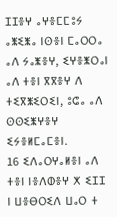ⵊⵊⴻⵖ ⴰⵖⴻⵎⵎⵓⵢ ⴰⵥⵉⵥⴰ ⵏⵙⴻⵏ ⵎⴰⵔⵔⴰ ⴰⴷ ⵢⴰⵥⴻⵖ, ⵉⵖⴻⵥⵔⴰⵏ ⴰⴷ ⵜⴻⵏ ⴳⴳⴻⵖ ⴷ ⵜⵉⴳⵥⵉⵔⵉⵏ, ⵓⵛⴰ ⴰⴷ ⵙⵙⵉⵥⵖⴻⵖ ⵉⵢⴻⵍⵎⴰⵎⴻⵏ.
16 ⵉⴷⴰⵔⵖⴰⵍⴻⵏ ⴰⴷ ⵜⴻⵏ ⵏⴻⴷⵀⴻⵖ ⵅ ⵉⵊⵊ ⵏ ⵡⴻⴱⵔⵉⴷ ⵡⴰⵔ ⵜ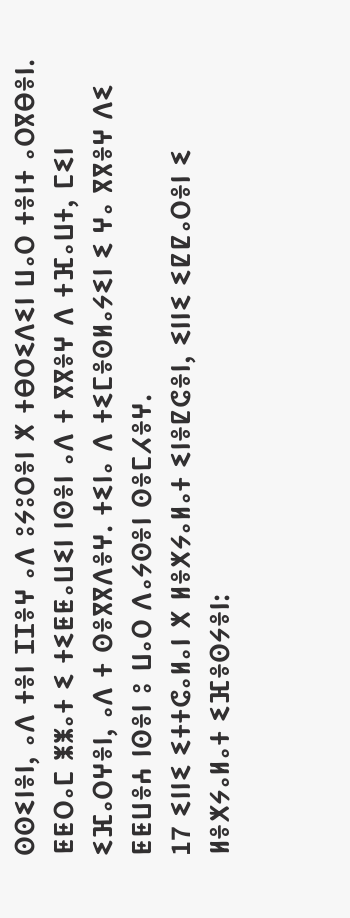ⵙⵙⵉⵏⴻⵏ, ⴰⴷ ⵜⴻⵏ ⵊⵊⴻⵖ ⴰⴷ ⵓⵢⵓⵔⴻⵏ ⵅ ⵜⴱⵔⵉⴷⵉⵏ ⵡⴰⵔ ⵜⴻⵏⵜ ⴰⵔⴳⴱⴻⵏ. ⵟⵟⵔⴰⵎ ⵥⵥⴰⵜ ⵉ ⵜⵉⵟⵟⴰⵡⵉⵏ ⵏⵙⴻⵏ ⴰⴷ ⵜ ⴳⴳⴻⵖ ⴷ ⵜⴼⴰⵡⵜ, ⵎⵉⵏ ⵉⴼⴰⵔⵖⴻⵏ, ⴰⴷ ⵜ ⵙⴻⴳⴳⴷⴻⵖ. ⵜⵉⵏⴰ ⴷ ⵜⵉⵎⴻⵙⵍⴰⵢⵉⵏ ⵉ ⵖⴰ ⴳⴳⴻⵖ ⴷⵉ ⵟⵟⵡⴻⵄ ⵏⵙⴻⵏ ⵓ ⵡⴰⵔ ⴷⴰⵢⵙⴻⵏ ⵙⴻⵎⵃⴻⵖ.
17 ⵉⵏⵏⵉ ⵉⵜⵜⵛⴰⵍⴰⵏ ⵅ ⵍⴻⵅⵢⴰⵍⴰⵜ ⵉⵏⴻⵇⵛⴻⵏ, ⵉⵏⵏⵉ ⵉⵇⵇⴰⵔⴻⵏ ⵉ ⵍⴻⵅⵢⴰⵍⴰⵜ ⵉⴼⴻⵙⵢⴻⵏ: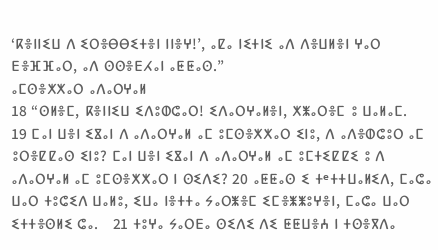‘ⴽⴻⵏⵏⵉⵡ ⴷ ⵉⵔⴻⴱⴱⵉⵜⴻⵏ ⵏⵏⴻⵖ!’, ⴰⵇⴰ ⵏⵉⵜⵏⵉ ⴰⴷ ⴷⴻⵡⵍⴻⵏ ⵖⴰⵔ ⴹⴻⴼⴼⴰⵔ, ⴰⴷ ⵙⵙⴻⴹⵃⴰⵏ ⴰⵟⵟⴰⵙ.”
ⴰⵎⵙⴻⵅⵅⴰⵔ ⴰⴷⴰⵔⵖⴰⵍ
18 “ⵙⵍⴻⵎ, ⴽⴻⵏⵏⵉⵡ ⵉⴷⵓⵀⵛⴰⵔ! ⵉⴷⴰⵔⵖⴰⵍⴻⵏ, ⵅⵥⴰⵔⴻⵎ ⵓ ⵡⴰⵍⴰⵎ.
19 ⵎⴰⵏ ⵡⴻⵏ ⵉⴵⴰⵏ ⴷ ⴰⴷⴰⵔⵖⴰⵍ ⴰⵎ ⵓⵎⵙⴻⵅⵅⴰⵔ ⵉⵏⵓ, ⴷ ⴰⴷⴻⵀⵛⵓⵔ ⴰⵎ ⵓⵔⴻⵇⵇⴰⵙ ⵉⵏⵓ? ⵎⴰⵏ ⵡⴻⵏ ⵉⴵⴰⵏ ⴷ ⴰⴷⴰⵔⵖⴰⵍ ⴰⵎ ⵓⵎⵜⵉⵇⵇⵉ ⵓ ⴷ ⴰⴷⴰⵔⵖⴰⵍ ⴰⵎ ⵓⵎⵙⴻⵅⵅⴰⵔ ⵏ ⵙⵉⴷⵉ? 20 ⴰⵟⵟⴰⵙ ⵉ ⵜᵉⵜⵜⵡⴰⵍⵉⴷ, ⵎⴰⵛⴰ ⵡⴰⵔ ⵜⵓⵛⵉⴷ ⵡⴰⵍⵓ, ⵉⵡⴰ ⵏⴻⵜⵜⴰ ⵢⴰⵔⵥⴻⵎ ⵉⵎⴻⵥⵥⵓⵖⴻⵏ, ⵎⴰⵛⴰ ⵡⴰⵔ ⵉⵜⵜⴻⵙⵍⵉ ⵛⴰ.   21 ⵜⵓⵖⴰ ⵢⴰⵔⴹⴰ ⵙⵉⴷⵉ ⴷⵉ ⵟⵟⵡⴻⵄ ⵏ ⵜⵙⴻⴳⴷⴰ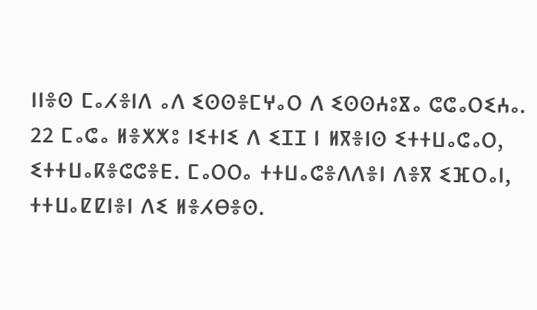ⵏⵏⴻⵙ ⵎⴰⵃⴻⵏⴷ ⴰⴷ ⵉⵙⵙⴻⵎⵖⴰⵔ ⴷ ⵉⵙⵙⵄⵓⴵⴰ ⵛⵛⴰⵔⵉⵄⴰ. 22 ⵎⴰⵛⴰ ⵍⴻⵅⵅⵓ ⵏⵉⵜⵏⵉ ⴷ ⵉⵊⵊ ⵏ ⵍⴳⴻⵏⵙ ⵉⵜⵜⵡⴰⵛⴰⵔ, ⵉⵜⵜⵡⴰⴽⴻⵛⵛⴻⴹ. ⵎⴰⵔⵔⴰ ⵜⵜⵡⴰⵛⴻⴷⴷⴻⵏ ⴷⴻⴳ ⵉⴼⵔⴰⵏ, ⵜⵜⵡⴰⵇⵇⵏⴻⵏ ⴷⵉ ⵍⴻⵃⴱⴻⵙ.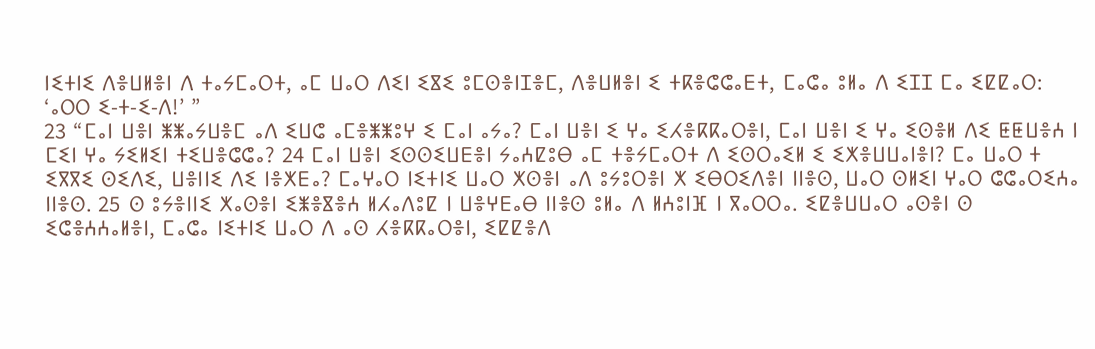ⵏⵉⵜⵏⵉ ⴷⴻⵡⵍⴻⵏ ⴷ ⵜⴰⵢⵎⴰⵔⵜ, ⴰⵎ ⵡⴰⵔ ⴷⵉⵏ ⵉⴵⵉ ⵓⵎⵙⴻⵏⵊⴻⵎ, ⴷⴻⵡⵍⴻⵏ ⵉ ⵜⴽⴻⵛⵛⴰⴹⵜ, ⵎⴰⵛⴰ ⵓⵍⴰ ⴷ ⵉⵊⵊ ⵎⴰ ⵉⵇⵇⴰⵔ: ‘ⴰⵔⵔ ⵉ-ⵜ-ⵉ-ⴷ!’ ”
23 “ⵎⴰⵏ ⵡⴻⵏ ⵥⵥⴰⵢⵡⴻⵎ ⴰⴷ ⵉⵡⵛ ⴰⵎⴻⵥⵥⵓⵖ ⵉ ⵎⴰⵏ ⴰⵢⴰ? ⵎⴰⵏ ⵡⴻⵏ ⵉ ⵖⴰ ⵉⵃⴻⴽⴽⴰⵔⴻⵏ, ⵎⴰⵏ ⵡⴻⵏ ⵉ ⵖⴰ ⵉⵙⴻⵍ ⴷⵉ ⵟⵟⵡⴻⵄ ⵏ ⵎⵉⵏ ⵖⴰ ⵢⵉⵍⵉⵏ ⵜⵉⵡⴻⵛⵛⴰ? 24 ⵎⴰⵏ ⵡⴻⵏ ⵉⵙⵙⵉⵡⴹⴻⵏ ⵢⴰⵄⵇⵓⴱ ⴰⵎ ⵜⴻⵢⵎⴰⵔⵜ ⴷ ⵉⵙⵔⴰⵉⵍ ⵉ ⵉⵅⴻⵡⵡⴰⵏⴻⵏ? ⵎⴰ ⵡⴰⵔ ⵜ ⵉⴳⴳⵉ ⵙⵉⴷⵉ, ⵡⴻⵏⵏⵉ ⴷⵉ ⵏⴻⵅⴹⴰ? ⵎⴰⵖⴰⵔ ⵏⵉⵜⵏⵉ ⵡⴰⵔ ⵅⵙⴻⵏ ⴰⴷ ⵓⵢⵓⵔⴻⵏ ⵅ ⵉⴱⵔⵉⴷⴻⵏ ⵏⵏⴻⵙ, ⵡⴰⵔ ⵙⵍⵉⵏ ⵖⴰⵔ ⵛⵛⴰⵔⵉⵄⴰ ⵏⵏⴻⵙ. 25 ⵙ ⵓⵢⴻⵏⵏⵉ ⵅⴰⵙⴻⵏ ⵉⵥⴻⴵⴻⵄ ⵍⵃⴰⴷⵓⵇ ⵏ ⵡⴻⵖⴹⴰⴱ ⵏⵏⴻⵙ ⵓⵍⴰ ⴷ ⵍⵄⵓⵏⴼ ⵏ ⴳⴰⵔⵔⴰ. ⵉⵇⴻⵡⵡⴰⵔ ⴰⵙⴻⵏ ⵙ ⵉⵛⴻⵄⵄⴰⵍⴻⵏ, ⵎⴰⵛⴰ ⵏⵉⵜⵏⵉ ⵡⴰⵔ ⴷ ⴰⵙ ⵃⴻⴽⴽⴰⵔⴻⵏ, ⵉⵇⵇⴻⴷ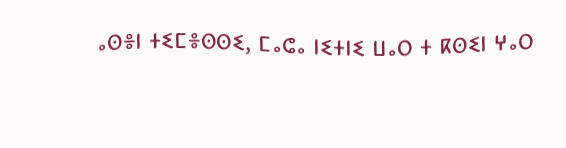ⴰⵙⴻⵏ ⵜⵉⵎⴻⵙⵙⵉ, ⵎⴰⵛⴰ ⵏⵉⵜⵏⵉ ⵡⴰⵔ ⵜ ⴽⵙⵉⵏ ⵖⴰⵔ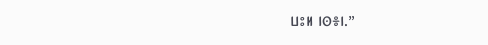ⵡⵓⵍ ⵏⵙⴻⵏ.”